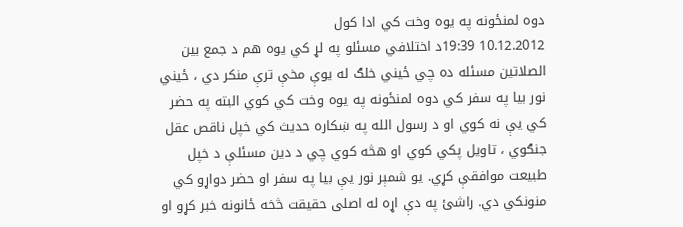دوه لمنځونه په يوه وخت کي ادا کول
10.12.2012 19:39د اختلافي مسئلو په لړ کي يوه هم د جمع بین الصلاتین مسئله ده چي ځيني خلګ له يوې مخې ترې منکر دي ، ځيني نور بيا په سفر کي دوه لمنځونه په يوه وخت کي کوي البته په حضر کي يې نه کوي او د رسول الله په ښکاره حدیث کي خپل ناقص عقل جنګوي ، تاويل پکي کوي او هڅه کوي چي د دين مسئلې د خپل طبیعت موافقې کړي. يو شمېر نور يې بيا په سفر او حضر دواړو کي منونکي دي. راشئ په دې اړه له اصلی حقيقت څخه ځانونه خبر کړو او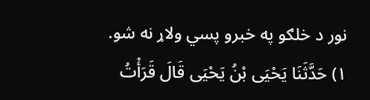نور د خلګو په خبرو پسي ولاړ نه شو.
۱) حَدَّثَنَا يَحْيَى بْنُ يَحْيَى قَالَ قَرَأْتُ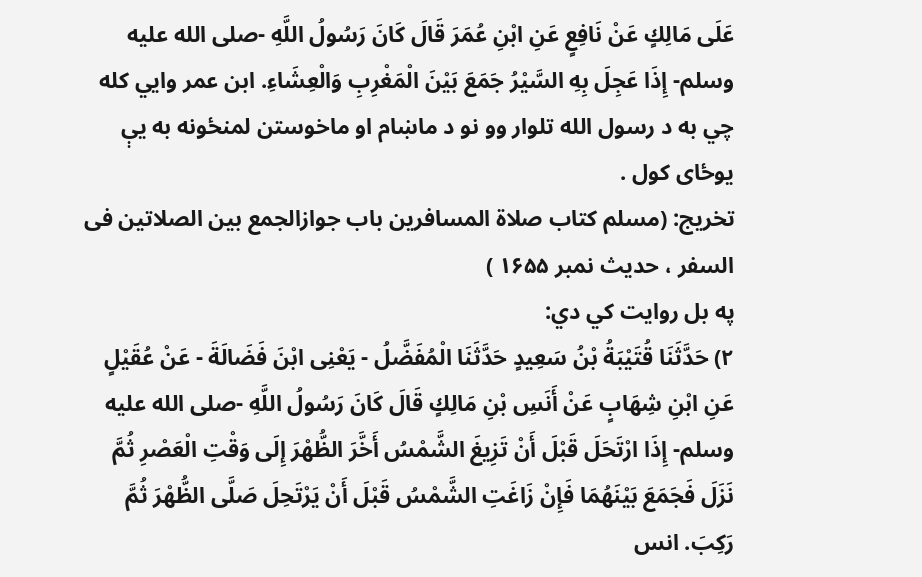عَلَى مَالِكٍ عَنْ نَافِعٍ عَنِ ابْنِ عُمَرَ قَالَ كَانَ رَسُولُ اللَّهِ -صلى الله عليه وسلم- إِذَا عَجِلَ بِهِ السَّيْرُ جَمَعَ بَيْنَ الْمَغْرِبِ وَالْعِشَاءِ. ابن عمر وايي کله چي به د رسول الله تلوار وو نو د ماښام او ماخوستن لمنځونه به يې يوځای کول .
تخريج: (مسلم کتاب صلاة المسافرین باب جوازالجمع بین الصلاتین فی السفر ، حديث نمبر ۱۶۵۵ )
په بل روايت کي دي:
۲) حَدَّثَنَا قُتَيْبَةُ بْنُ سَعِيدٍ حَدَّثَنَا الْمُفَضَّلُ - يَعْنِى ابْنَ فَضَالَةَ - عَنْ عُقَيْلٍ عَنِ ابْنِ شِهَابٍ عَنْ أَنَسِ بْنِ مَالِكٍ قَالَ كَانَ رَسُولُ اللَّهِ -صلى الله عليه وسلم- إِذَا ارْتَحَلَ قَبْلَ أَنْ تَزِيغَ الشَّمْسُ أَخَّرَ الظُّهْرَ إِلَى وَقْتِ الْعَصْرِ ثُمَّ نَزَلَ فَجَمَعَ بَيْنَهُمَا فَإِنْ زَاغَتِ الشَّمْسُ قَبْلَ أَنْ يَرْتَحِلَ صَلَّى الظُّهْرَ ثُمَّ رَكِبَ. انس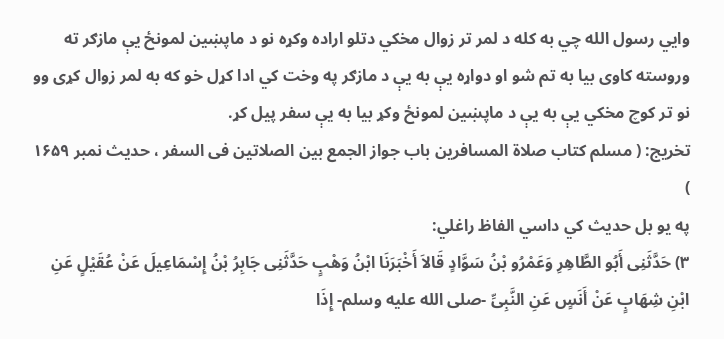وايي رسول الله چي به کله د لمر تر زوال مخکي دتلو اراده وکړه نو د ماپښين لمونځ يې مازګر ته وروسته کاوی بيا به تم شو او دواړه يې به يې د مازګر په وخت کي ادا کړل خو که به لمر زوال کړی وو نو تر کوچ مخکي يې به يې د ماپښين لمونځ وکړ بيا به يې سفر پيل کړ.
تخريج: ( مسلم کتاب صلاة المسافرین باب جواز الجمع بین الصلاتین فی السفر ، حديث نمبر ۱۶۵۹ )
په يو بل حديث کي داسي الفاظ راغلي:
۳) حَدَّثَنِى أَبُو الطَّاهِرِ وَعَمْرُو بْنُ سَوَّادٍ قَالاَ أَخْبَرَنَا ابْنُ وَهْبٍ حَدَّثَنِى جَابِرُ بْنُ إِسْمَاعِيلَ عَنْ عُقَيْلٍ عَنِ ابْنِ شِهَابٍ عَنْ أَنَسٍ عَنِ النَّبِىِّ -صلى الله عليه وسلم- إِذَا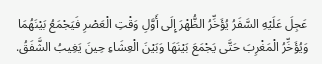عَجِلَ عَلَيْهِ السَّفَرُ يُؤَخِّرُ الظُّهْرَ إِلَى أَوَّلِ وَقْتِ الْعَصْرِ فَيَجْمَعُ بَيْنَهُمَا وَيُؤَخِّرُ الْمَغْرِبَ حَتَّى يَجْمَعَ بَيْنَهَا وَبَيْنَ الْعِشَاءِ حِينَ يَغِيبُ الشَّفَقُ.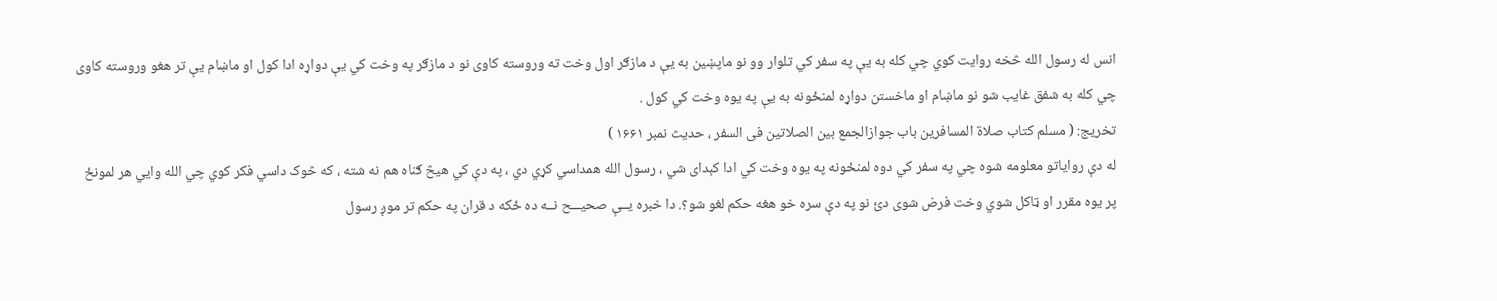انس له رسول الله څخه روايت کوي چي کله به يې په سفر کي تلوار وو نو ماپښين به يې د مازګر اول وخت ته وروسته کاوی نو د مازګر په وخت کي يې دواړه ادا کول او ماښام يې تر هغو وروسته کاوی چي کله به شفق غایب شو نو ماښام او ماخستن دواړه لمنځونه به يې په يوه وخت کي کول .
تخريج: ( مسلم کتاب صلاة المسافرین باب جوازالجمع بین الصلاتین فی السفر ، حديث نمبر ۱۶۶۱ )
له دې رواياتو معلومه شوه چي په سفر کي دوه لمنځونه په يوه وخت کي ادا کېدای شي ، رسول الله همداسي کړي دي ، په دې کي هيڅ ګناه هم نه شته ، که څوک داسي فکر کوي چي الله وايي هر لمونځ پر يوه مقرر او ټاکل شوي وخت فرض شوی دئ نو په دې سره خو هغه حکم لغو شو؟. دا خبره يــې صحيـــح نــه ده ځکه د قران په حکم تر موږ رسول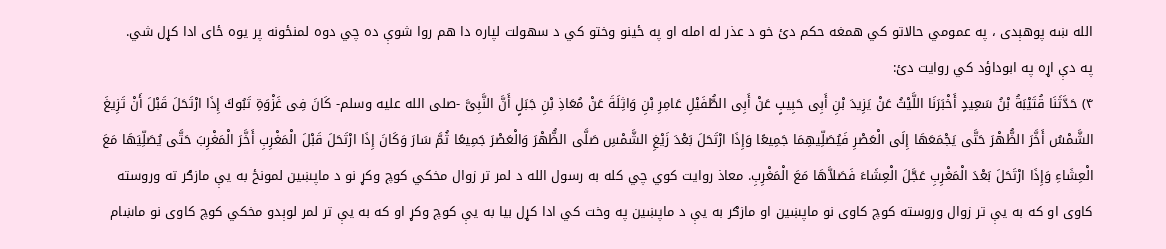الله ښه پوهېدی ، په عمومي حالاتو کي همغه حکم دئ خو د عذر له امله او په ځينو وختو کي د سهولت لپاره دا هم روا شوې ده چي دوه لمنځونه پر يوه ځای ادا کړل شي.
په دې اړه په ابوداؤد کي روايت دئ:
۴) حَدَّثَنَا قُتَيْبَةُ بْنُ سَعِيدٍ أَخْبَرَنَا اللَّيْثُ عَنْ يَزِيدَ بْنِ أَبِى حَبِيبٍ عَنْ أَبِى الطُّفَيْلِ عَامِرِ بْنِ وَاثِلَةَ عَنْ مُعَاذِ بْنِ جَبَلٍ أَنَّ النَّبِىَّ -صلى الله عليه وسلم- كَانَ فِى غَزْوَةِ تَبُوكَ إِذَا ارْتَحَلَ قَبْلَ أَنْ تَزِيغَ الشَّمْسُ أَخَّرَ الظُّهْرَ حَتَّى يَجْمَعَهَا إِلَى الْعَصْرِ فَيُصَلِّيهِمَا جَمِيعًا وَإِذَا ارْتَحَلَ بَعْدَ زَيْغِ الشَّمْسِ صَلَّى الظُّهْرَ وَالْعَصْرَ جَمِيعًا ثُمَّ سَارَ وَكَانَ إِذَا ارْتَحَلَ قَبْلَ الْمَغْرِبِ أَخَّرَ الْمَغْرِبَ حَتَّى يُصَلِّيَهَا مَعَ الْعِشَاءِ وَإِذَا ارْتَحَلَ بَعْدَ الْمَغْرِبِ عَجَّلَ الْعِشَاءَ فَصَلاَّهَا مَعَ الْمَغْرِبِ. معاذ روايت کوي چي کله به رسول الله د لمر تر زوال مخکي کوچ وکړ نو د ماپښين لمونځ به يې مازګر ته وروسته کاوی او که به يې تر زوال وروسته کوچ کاوی نو ماپښين او مازګر به يې د ماپښين په وخت کي ادا کړل بيا به يې کوچ وکړ او که به يې تر لمر لوېدو مخکي کوچ کاوی نو ماښام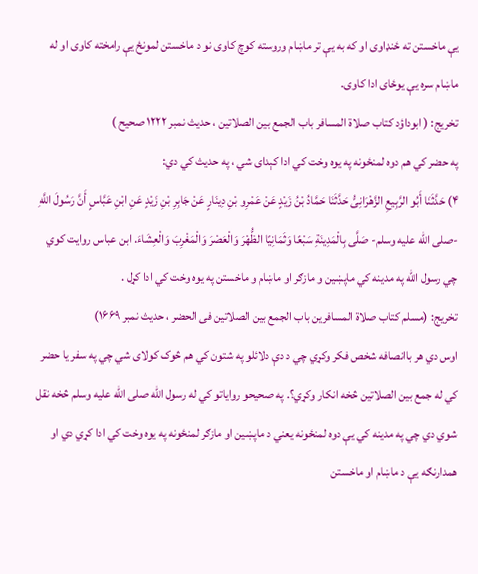يې ماخستن ته ځنډاوی او که به يې تر ماښام وروسته کوچ کاوی نو د ماخستن لمونځ يې رامخته کاوی او له ماښام سره يې يوځای ادا کاوی.
تخريج: ( ابوداؤد کتاب صلاة المسافر باب الجمع بین الصلاتين ، حديث نمبر ۱۲۲۲ صحيح )
په حضر کي هم دوه لمنځونه په يوه وخت کي ادا کېدای شي ، په حديث کي دي:
۴) حَدَّثَنَا أَبُو الرَّبِيعِ الزَّهْرَانِىُّ حَدَّثَنَا حَمَّادُ بْنُ زَيْدٍ عَنْ عَمْرِو بْنِ دِينَارٍ عَنْ جَابِرِ بْنِ زَيْدٍ عَنِ ابْنِ عَبَّاسٍ أَنَّ رَسُولَ اللَّهِ -صلى الله عليه وسلم- صَلَّى بِالْمَدِينَةِ سَبْعًا وَثَمَانِيًا الظُّهْرَ وَالْعَصْرَ وَالْمَغْرِبَ وَالْعِشَاءَ. ابن عباس روايت کوي چي رسول الله په مدينه کي ماپښين و مازګر او ماښام و ماخستن په يوه وخت کي ادا کړل .
تخريج: (مسلم کتاب صلاة المسافرین باب الجمع بین الصلاتین فی الحضر ، حديث نمبر ۱۶۶۹)
اوس دي هر باانصافه شخص فکر وکړي چي د دې دلائلو په شتون کي هم څوک کولای شي چي په سفر يا حضر کي له جمع بین الصلاتین څخه انکار وکړي؟. په صحيحو رواياتو کي له رسول الله صلی الله علیه وسلم څخه نقل شوي دي چي په مدينه کي يې دوه لمنځونه يعني د ماپښين او مازګر لمنځونه په يوه وخت کي ادا کړي دي او همدارنګه يې د ماښام او ماخستن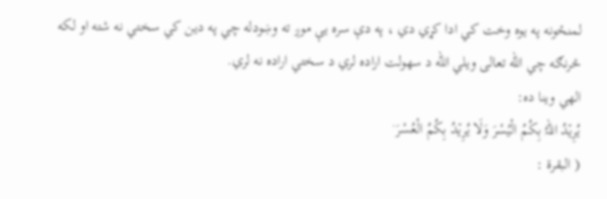لمنځونه په يوه وخت کي ادا کړي دي ، په دې سره يې موږ ته وښودله چي په دين کي سختي نه شته او لکه څرنګه چي الله تعالی ويلي الله د سهولت اراده لري د سختي اراده نه لري.
الهي وينا ده:
یُرِیۡدُ اللہُ بِكُمُ الْیُسْرَ وَلَا یُرِیۡدُ بِكُمُ الْعُسْرَ ۫
( البقرة :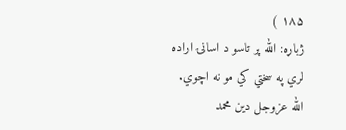۱۸۵ )
ژباړه: الله پر تاسو د اسانۍ اراده لري په سختي کي مو نه اچوي.
الله عزوجل دين محمد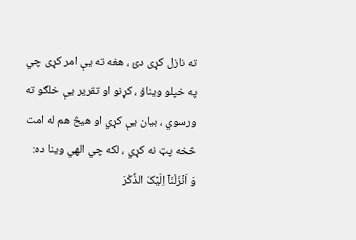ته نازل کړی دئ ، هغه ته يې امر کړی چي په خپلو ويناؤ ، کړنو او تقرير يې خلګو ته ورسوي ، بيان يې کړي او هيڅ هم له امت څخه پټ نه کړي ، لکه چي الهي وينا ده:
وَ اَنۡزَلْنَاۤ اِلَیۡکَ الذِّكْرَ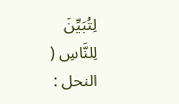لِتُبَیِّنَ لِلنَّاسِ ( النحل :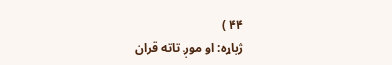۴۴ )
ژباړه: او موږ تاته قران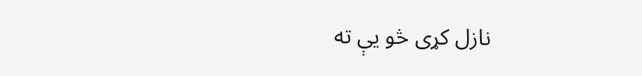نازل کړی څو يې ته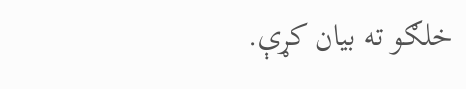خلګو ته بيان کړې.